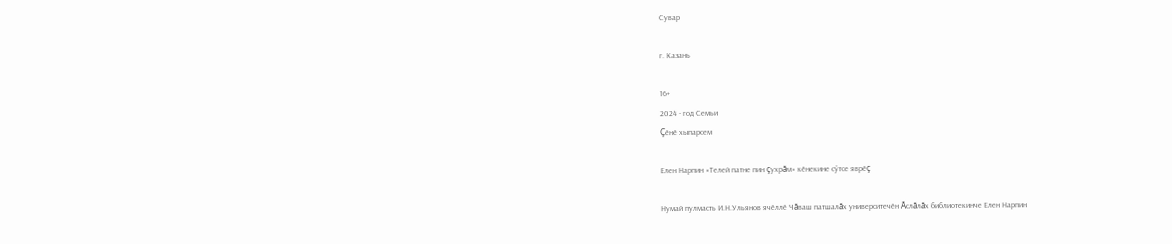Сувар

г. Казань

16+
2024 - год Семьи
Çӗнӗ хыпарсем

Елен Нарпин «Телей патне пин çухрăм» кӗнекине сӳтсе яврӗç

Нумай пулмасть И.Н.Ульянов ячӗллӗ Чăваш патшалăх университечӗн Ăслăлăх библиотекинче Елен Нарпин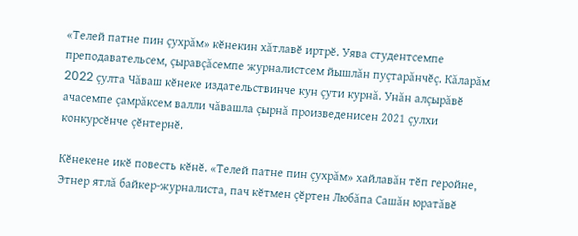«Телей патне пин çухрăм» кӗнекин хăтлавӗ иртрӗ. Уява студентсемпе преподавательсем, çыравçăсемпе журналистсем йышлăн пуçтарăнчӗç. Кăларăм 2022 çулта Чăваш кӗнеке издательствинче кун çути курнă. Унăн алçырăвӗ ачасемпе çамрăксем валли чăвашла çырнă произведенисен 2021 çулхи конкурсӗнче çӗнтернӗ.

Кӗнекене икӗ повесть кӗнӗ. «Телей патне пин çухрăм» хайлавăн тӗп геройне, Этнер ятлă байкер-журналиста, пач кӗтмен çӗртен Любăпа Сашăн юратăвӗ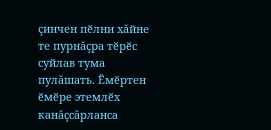çинчен пӗлни хăйне те пурнăçра тӗрӗс суйлав тума пулăшать. Ӗмӗртен ӗмӗре этемлӗх канăçсăрланса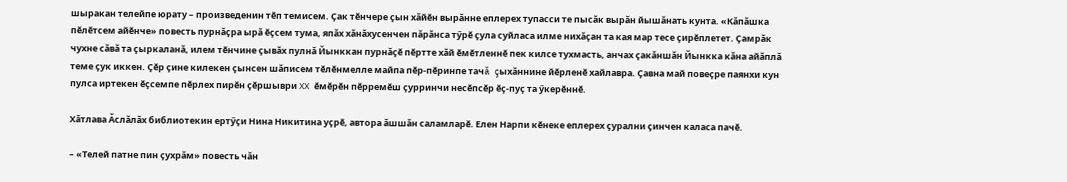шыракан телейпе юрату – произведенин тӗп темисем. Çак тӗнчере çын хăйӗн вырăнне еплерех тупасси те пысăк вырăн йышăнать кунта. «Кăпăшка пӗлӗтсем айӗнче» повесть пурнăçра ырă ӗçсем тума, япăх хăнăхусенчен пăрăнса тӳрӗ çула суйласа илме нихăçан та кая мар тесе çирӗплетет. Çамрăк чухне сăвă та çыркаланă, илем тӗнчине çывăх пулнă Йынккан пурнăçӗ пӗртте хăй ӗмӗтленнӗ пек килсе тухмасть, анчах çакăншăн Йынкка кăна айăплă теме çук иккен. Çӗр çине килекен çынсен шăписем тӗлӗнмелле майпа пӗр-пӗринпе тачă çыхăннине йӗрленӗ хайлавра. Çавна май повеçре паянхи кун пулса иртекен ӗçсемпе пӗрлех пирӗн çӗршыври XX ӗмӗрӗн пӗрремӗш çурринчи несӗпсӗр ӗç-пуç та ӳкерӗннӗ.

Хăтлава Ăслăлăх библиотекин ертӳçи Нина Никитина уçрӗ, автора ăшшăн саламларӗ. Елен Нарпи кӗнеке еплерех çурални çинчен каласа пачӗ.

– «Телей патне пин çухрăм» повесть чăн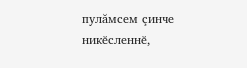пулăмсем çинче никӗсленнӗ,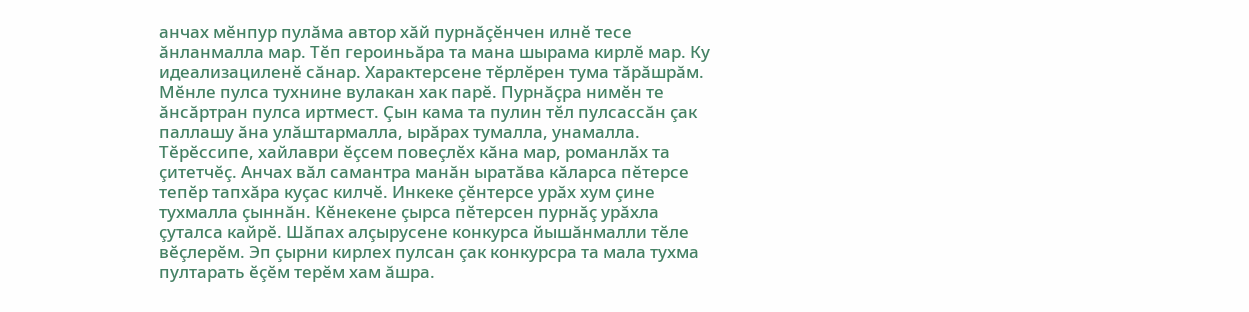анчах мӗнпур пулăма автор хăй пурнăçӗнчен илнӗ тесе ăнланмалла мар. Тӗп героиньăра та мана шырама кирлӗ мар. Ку идеализациленӗ сăнар. Характерсене тӗрлӗрен тума тăрăшрăм. Мӗнле пулса тухнине вулакан хак парӗ. Пурнăçра нимӗн те ăнсăртран пулса иртмест. Çын кама та пулин тӗл пулсассăн çак паллашу ăна улăштармалла, ырăрах тумалла, унамалла. Тӗрӗссипе, хайлаври ӗçсем повеçлӗх кăна мар, романлăх та çитетчӗç. Анчах вăл самантра манăн ыратăва кăларса пӗтерсе тепӗр тапхăра куçас килчӗ. Инкеке çӗнтерсе урăх хум çине тухмалла çыннăн. Кӗнекене çырса пӗтерсен пурнăç урăхла çуталса кайрӗ. Шăпах алçырусене конкурса йышăнмалли тӗле вӗçлерӗм. Эп çырни кирлех пулсан çак конкурсра та мала тухма пултарать ӗçӗм терӗм хам ăшра.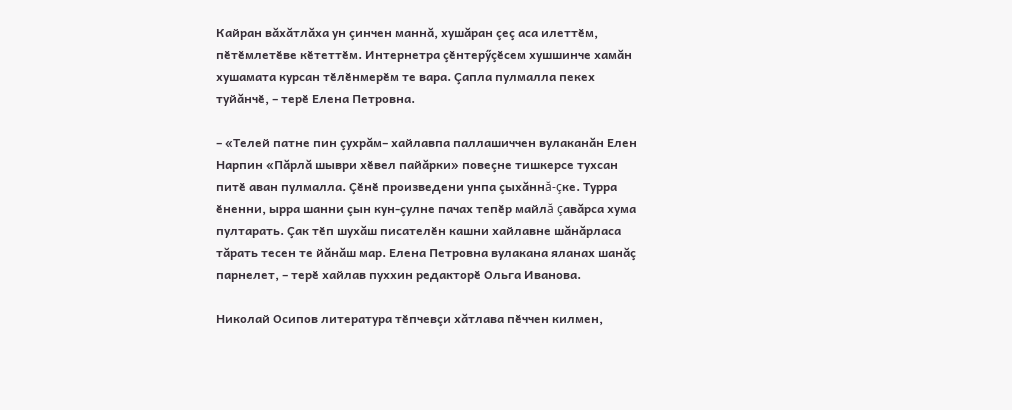Кайран вăхăтлăха ун çинчен маннă, хушăран çеç аса илеттӗм, пӗтӗмлетӗве кӗтеттӗм. Интернетра çӗнтерӳçӗсем хушшинче хамăн хушамата курсан тӗлӗнмерӗм те вара. Çапла пулмалла пекех туйăнчӗ, – терӗ Елена Петровна.

– «Телей патне пин çухрăм– хайлавпа паллашиччен вулаканăн Елен Нарпин «Пăрлă шыври хӗвел пайăрки» повеçне тишкерсе тухсан питӗ аван пулмалла. Çӗнӗ произведени унпа çыхăннă-çке. Турра ӗненни, ырра шанни çын кун-çулне пачах тепӗр майлă çавăрса хума пултарать. Çак тӗп шухăш писателӗн кашни хайлавне шăнăрласа тăрать тесен те йăнăш мар. Елена Петровна вулакана яланах шанăç парнелет, – терӗ хайлав пуххин редакторӗ Ольга Иванова.

Николай Осипов литература тӗпчевçи хăтлава пӗччен килмен,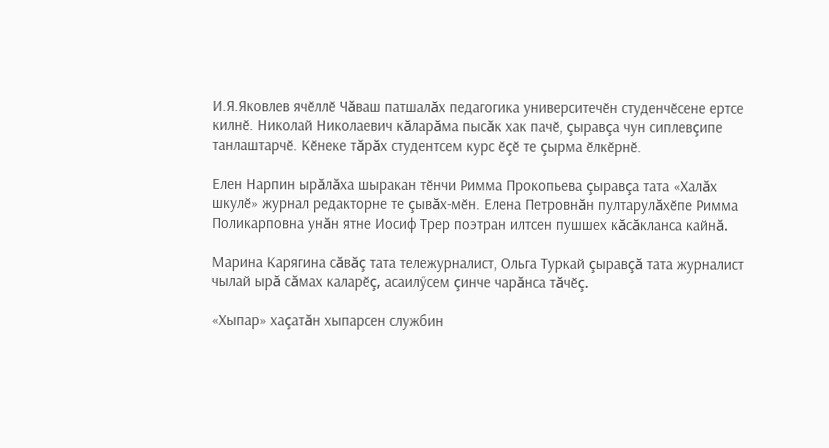И.Я.Яковлев ячӗллӗ Чăваш патшалăх педагогика университечӗн студенчӗсене ертсе килнӗ. Николай Николаевич кăларăма пысăк хак пачӗ, çыравçа чун сиплевçипе танлаштарчӗ. Кӗнеке тăрăх студентсем курс ӗçӗ те çырма ӗлкӗрнӗ.

Елен Нарпин ырăлăха шыракан тӗнчи Римма Прокопьева çыравçа тата «Халăх шкулӗ» журнал редакторне те çывăх-мӗн. Елена Петровнăн пултарулăхӗпе Римма Поликарповна унăн ятне Иосиф Трер поэтран илтсен пушшех кăсăкланса кайнă.

Марина Карягина сăвăç тата тележурналист, Ольга Туркай çыравçă тата журналист чылай ырă сăмах каларӗç, асаилӳсем çинче чарăнса тăчӗç.

«Хыпар» хаçатăн хыпарсен службин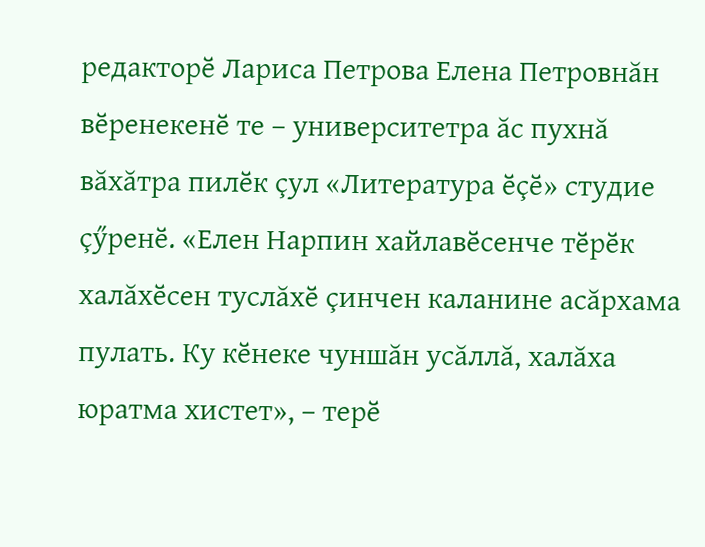редакторӗ Лариса Петрова Елена Петровнăн вӗренекенӗ те – университетра ăс пухнă вăхăтра пилӗк çул «Литература ӗçӗ» студие çӳренӗ. «Елен Нарпин хайлавӗсенче тӗрӗк халăхӗсен туслăхӗ çинчен каланине асăрхама пулать. Ку кӗнеке чуншăн усăллă, халăха юратма хистет», – терӗ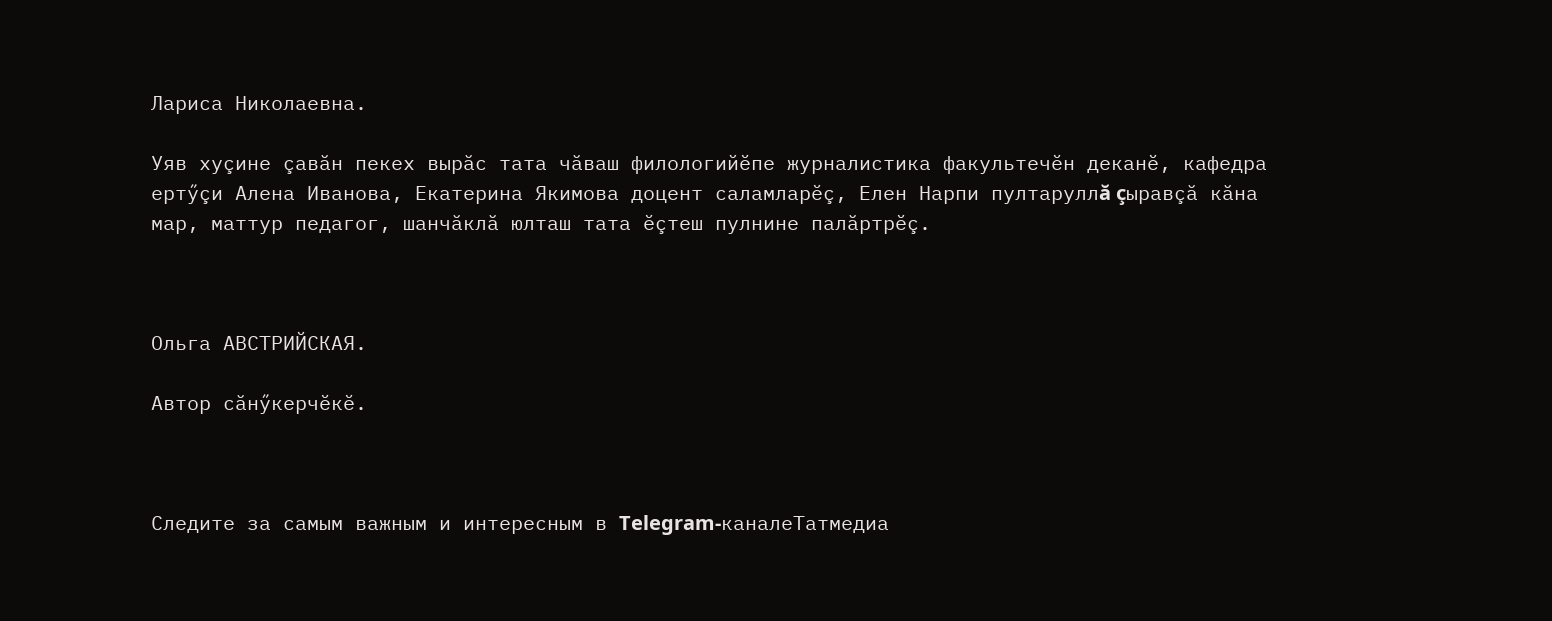Лариса Николаевна.

Уяв хуçине çавăн пекех вырăс тата чăваш филологийӗпе журналистика факультечӗн деканӗ, кафедра ертӳçи Алена Иванова, Екатерина Якимова доцент саламларӗç, Елен Нарпи пултаруллă çыравçă кăна мар, маттур педагог, шанчăклă юлташ тата ӗçтеш пулнине палăртрӗç.



Ольга АВСТРИЙСКАЯ.

Автор сăнӳкерчӗкӗ.



Следите за самым важным и интересным в Telegram-каналеТатмедиа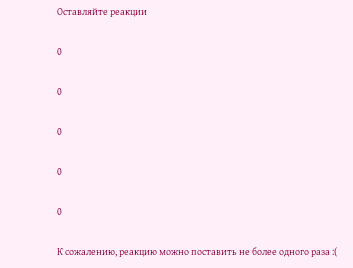Оставляйте реакции

0

0

0

0

0

К сожалению, реакцию можно поставить не более одного раза :(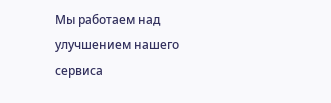Мы работаем над улучшением нашего сервиса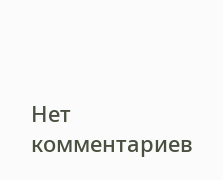Нет комментариев